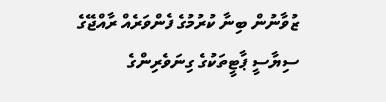ޒުވާނުން ބިނާ ކުރުމުގެ ފެންވަރެއް ރާއްޖޭގެ ސިޔާސީ ޕާޓީތަކުގެ ގިނަވެރިންގެ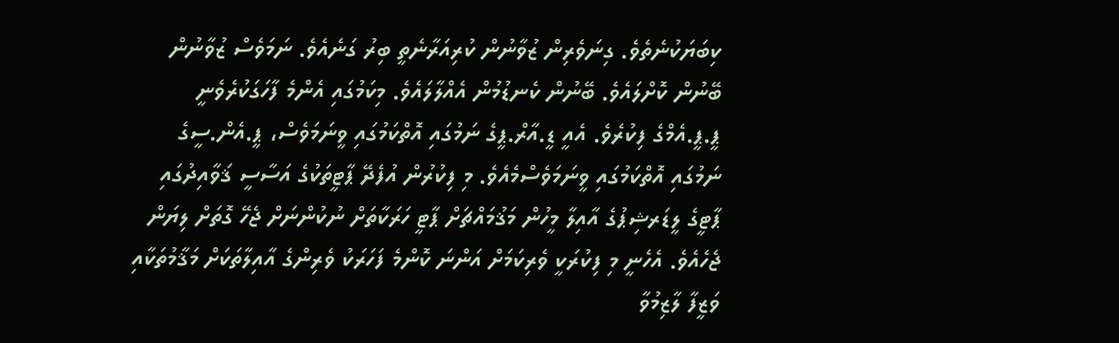ކިބަޔަކުނެތެވެ. ގިނަވެރިން ޒުވާނުން ކުރިއަރާނެތީ ބިރު ގަނެއެވެ. ނަމަވެސް ޒުވާނުން ބޭނުން ކޮށްލައެވެ. ބޭނުން ކެނޑުމުން އެއްލާލައެވެ. މިކަމުގައި އެންމެ ފާހަގަކުރެވެނީ ޕީ.ޕީ.އެމްގެ ފިކުރެވެ. އެއީ ޑީ.އާރް.ޕީގެ ނަމުގައި އޮތްކަމުގައި ވީނަމަވެސް، ޕީ.އެން.ސީގެ ނަމުގައި އޮތްކަމުގައި ވީނަމަވެސްމެއެވެ. މި ފިކުރުން އުފެދޭ ޕާޓީތަކުގެ އަސާސީ ޤަވާއިދުގައި ޕާޓީގެ ލީޑަރޝިޕުގެ އާއިލާ މީހުން މަޤުމައްޗަށް ޕާޓީ ހަރަކާތަށް ނުކުންނަށް ޖެހޭ ގޮތަށް ލިޔަން ޖެހެއެވެ. އެހެނީ މި ފިކުރަކީ ވެރިކަމަށް އަންނަ ކޮންމެ ފަހަރަކު ވެރިންގެ އާއިލާތަކަށް މަޤާމުތަކާއި ވަޒީފާ ލާޒިމުވާ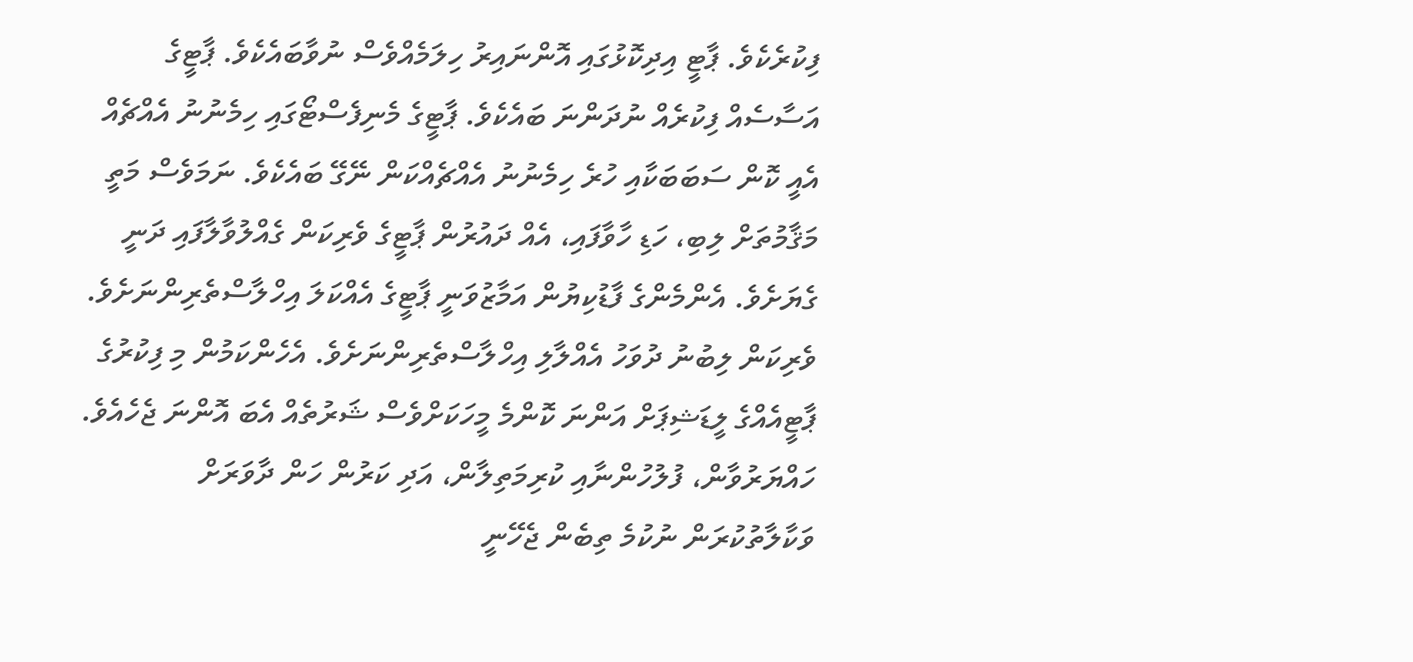ފިކުރެކެވެ. ޕާޓީ އިދިކޮޅުގައި އޮންނައިރު ހިލަމެއްވެސް ނުވާބައެކެވެ. ޕާޓީގެ އަސާސެއް ފިކުރެއް ނުދަންނަ ބައެކެވެ. ޕާޓީގެ މެނިފެސްޓޯގައި ހިމެނުނު އެއްޗެއް އެއީ ކޮން ސަބަބަކާއި ހުރެ ހިމެނުނު އެއްޗެއްކަން ނޭގޭ ބައެކެވެ. ނަމަވެސް މަތީ މަޤާމުތަށް ލިބި، ހަޑި ހާވާފައި، އެއް ދައުރުން ޕާޓީގެ ވެރިކަން ގެއްލުވާލާފައި ދަނީ ގެޔަށެވެ. އެންމެންގެ ފާޑުކިޔުން އަމާޒުވަނީ ޕާޓީގެ އެއްކަލަ އިހްލާސްތެރިންނަށެވެ. ވެރިކަން ލިބުނު ދުވަހު އެއްލާލި އިހްލާސްތެރިންނަށެވެ. އެހެންކަމުން މި ފިކުރުގެ ޕާޓީއެއްގެ ލީޑަޝިޕަށް އަންނަ ކޮންމެ މީހަކަށްވެސް ޝަރުތެއް އެބަ އޮންނަ ޖެހެއެވެ. ހައްޔަރުވާން، ފުލުހުންނާއި ކުރިމަތިލާން، އަދި ކަރުން ހަން ދާވަރަށް ވަކާލާތުކުރަން ނުކުމެ ތިބެން ޖެހޭނީ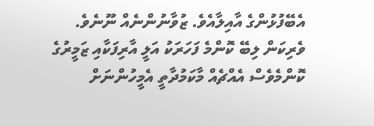އެބޭފުޅުންގެ އާއިލާއެވެ. ޒުވާނުންނެއް ނޫނެވެ.
ވެރިކަން ލިބޭ ކޮންމެ ފަހަރަކު އަލީ އާރިފަކާއި ޒަމީރުގެ ކޮންމެވެސް އެއްޗެއް މާކަމުދާތީ އެމީހުންނަށް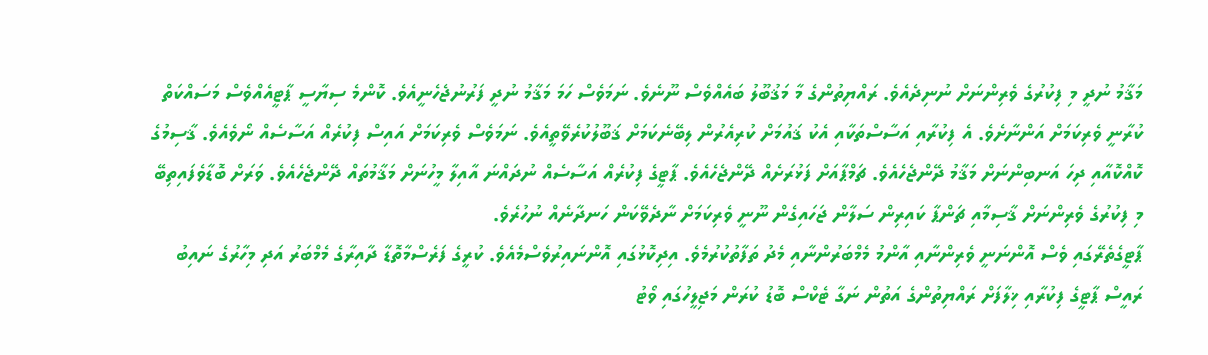މަޤާމު ނުދީ މި ފިކުރުގެ ވެރިންނަށް ނުނިދެއެވެ. ރައްޔިތުންގެ މާ މަޤުބޫލު ބައެއްވެސް ނޫނެވެ. ނަމަވެސް ހަމަ މަޤާމު ނުދީ ފަރުނުޖެހެނީއެވެ. ކޮންމެ ސިޔާސީ ޕާޓީއެއްވެސް މަސައްކަތް ކުރާނީ ވެރިކަމަށް އަންނާށެވެ. އެ ފިކުރާއި އަސާސްތަކާއި އެކު ޤައުމަށް ކުރިއެރުން ލިބޭނެކަމަށް ޤަބޫލުކުރެވޭތީއެވެ. ނަމަވެސް ވެރިކަމަށް އައިސް ފިކުރެއް އަސާސެއް ނޯވެއެވެ. ޤާސިމުގެ ކޮއްކޮއާއި ދިހަ އަނބިންނަށް މަޤާމު ދޭންޖެހެއެވެ. ޗަމްޕާއަށް ފަޅުރަށެއް ދޭންޖެހެއެވެ. ޕާޓީގެ ފިކުރެއް އަސާސެއް ނުދައްނަ އާއިލާ މީހުނަށް މަޤާމުތައް ދޭންޖެހެއެވެ. ވަރަށް ބޮޑާވެފައިތިބޭ މި ފިކުރުގެ ވެރިންނަށް ޤާސިމާއި ޗަންޕާ ކައިރިން ސަލާން ޖަހައިގެން ނޫނީ ވެރިކަމަށް ނާދެވޭކަން ހަނދާނެއް ނުހުރެވެ.
ޕާޓީގެތެރޭގައި ވެސް އޮންނަނީ ވެރިންނާއި އާންމު މެމްބަރުންނާއި މެދު ތަފާތުކުރުމެވެ. އިދިކޮޅުގައި އޮންނައިރުވެސްމެއެވެ. ކުރީގެ ފަރެސްމާތޮޑާ ދާއިރާގެ މެމްބަރު އަދި މިހާރުގެ ނައިބު ރައީސް ޕާޓީގެ ފިކުރާއި ޚިލާފަށް ރައްޔިތުންގެ އަތުން ނަގާ ޓެކްސް ބޮޑު ކުރަން މަޖިލީހުގައި ވޯޓު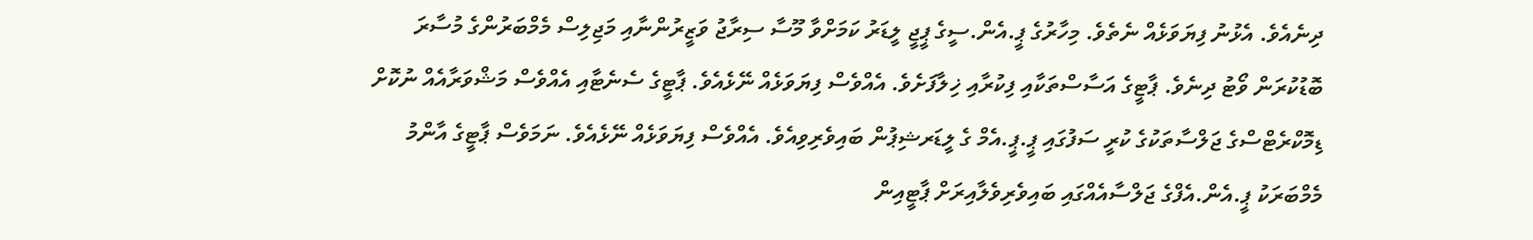ދިނެއެވެ. އެޅުނު ފިޔަވަޅެއް ނެތެވެ. މިހާރުގެ ޕީ.އެން.ސީގެ ޕީޖީ ލީޑަރު ކަމަށްވާ މޫސާ ސިރާޖު ވަޒީރުންނާއި މަޖިލިސް މެމްބަރުންގެ މުސާރަ ބޮޑުކުރަން ވޯޓު ދިނެވެ. ޕާޓީގެ އަސާސްތަކާއި ފިކުރާއި ޚިލާފަށެވެ. އެއްވެސް ފިޔަވަޅެއް ނޭޅެއެވެ. ޕާޓީގެ ސެނެޓާއި އެއްވެސް މަޝްވަރާއެއް ނުކޮށް ޑިމޮކްރެޓްސްގެ ޖަލްސާތަކުގެ ކުރީ ސަފުގައި ޕީ.ޕީ.އެމް ގެ ލީޑަރޝިޕުން ބައިވެރިވިއެވެ. އެއްވެސް ފިޔަވަޅެއް ނޭޅެއެވެ. ނަމަވެސް ޕާޓީގެ އާންމު މެމްބަރަކު ޕީ.އެން.އެފްގެ ޖަލްސާއެއްގައި ބައިވެރިވެލާއިރަށް ޕާޓީއިން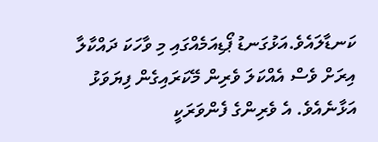ކަނޑާލައެވެ.އަޅުގަނޑު ޕޯޑިއަމެއްގައި މި ވާހަކަ ދައްކާލާ އިރަށް ވެސް އެއްކަލަ ވެރިން މޭކަރައިގެން ފިޔަވަޅު އަޅާނެއެވެ. އެ ވެރިންގެ ފެންވަރަކީ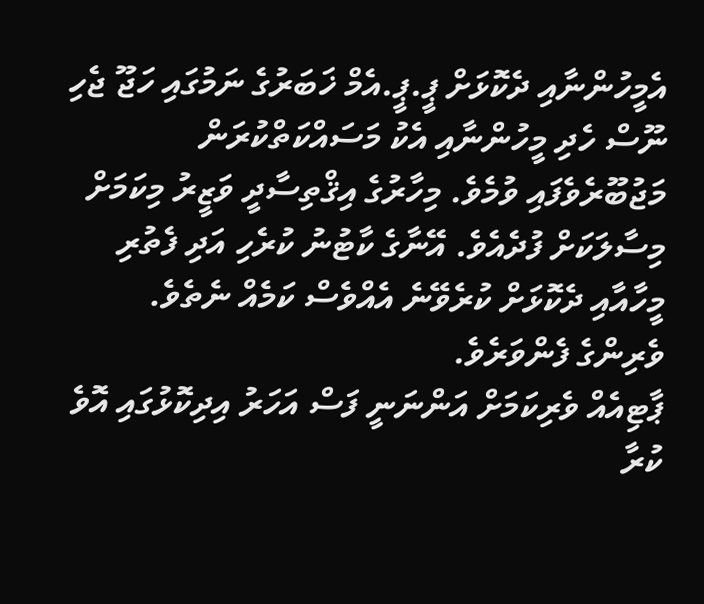އެމީހުންނާއި ދެކޮޅަށް ޕީ.ޕީ.އެމް ޚަބަރުގެ ނަމުގައި ހަޖޫ ޖެހި ނޫސް ހެދި މީހުންނާއި އެކު މަސައްކަތްކުރަން މަޖުބޫރެވެފައި ވުމެވެ. މިހާރުގެ އިޤްތިސާދީ ވަޒީރު މިކަމަށް މިސާލަކަށް ފުދެއެވެ. އޭނާގެ ކާޓުނު ކުރެހި އަދި ފެތުރި މީހާއާއި ދެކޮޅަށް ކުރެވޭނެ އެއްވެސް ކަމެއް ނެތެވެ. ވެރިންގެ ފެންވަރެވެ.
ޕާޓިއެއް ވެރިކަމަށް އަންނަނީ ފަސް އަހަރު އިދިކޮޅުގައި އޮވެ ކުރާ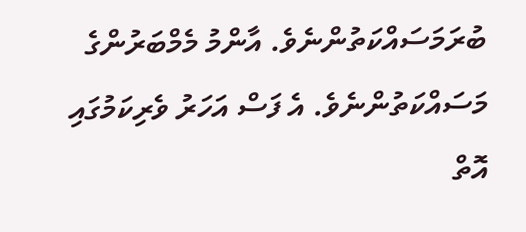ބުރަމަސައްކަތުންނެވެ. އާންމު މެމްބަރުންގެ މަސައްކަތުންނެވެ. އެ ފަސް އަހަރު ވެރިކަމުގައި އޮތް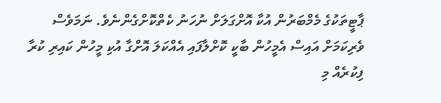ޕާޓީތަކުގެ މެމްބަރުން އުކާ އޮށްގަލަށް ނުހަނު ކެތްކޮށްގެންނެވެ. ނަމަވެސް ވެރިކަމަށް އައިސް އެމީހުން ބާކީ ކޮށްލާފައި އެއްކަލަ އޮށްގާ އުކި މީހުން ކައިރި ކުރާ ފިކުރެއް މި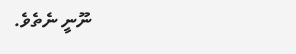ނޫނީ ނެތެވެ.